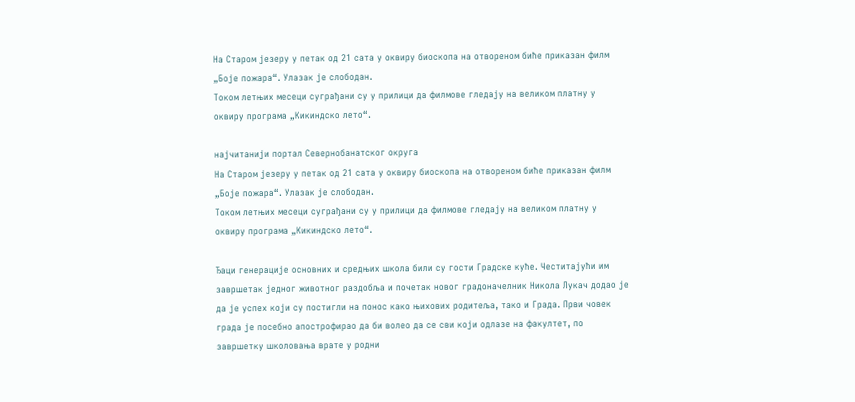На Старом језеру у петак од 21 сата у оквиру биоскопа на отвореном биће приказан филм „Боје пожара“. Улазак је слободан.
Током летњих месеци суграђани су у прилици да филмове гледају на великом платну у оквиру програма „Кикиндско лето“.

најчитанији портал Севернобанатског округа
На Старом језеру у петак од 21 сата у оквиру биоскопа на отвореном биће приказан филм „Боје пожара“. Улазак је слободан.
Током летњих месеци суграђани су у прилици да филмове гледају на великом платну у оквиру програма „Кикиндско лето“.

Ђаци генерације основних и средњих школа били су гости Градске куће. Честитајући им завршетак једног животног раздобља и почетак новог градоначелник Никола Лукач додао је да је успех који су постигли на понос како њихових родитеља, тако и Града. Први човек града је посебно апострофирао да би волео да се сви који одлазе на факултет, по завршетку школовања врате у родни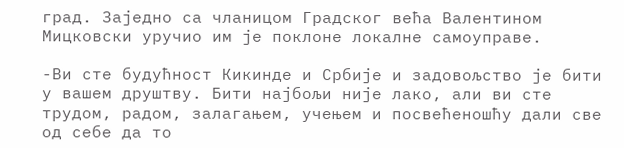град. Заједно са чланицом Градског већа Валентином Мицковски уручио им је поклоне локалне самоуправе.

-Ви сте будућност Кикинде и Србије и задовољство је бити у вашем друштву. Бити најбољи није лако, али ви сте трудом, радом, залагањем, учењем и посвећеношћу дали све од себе да то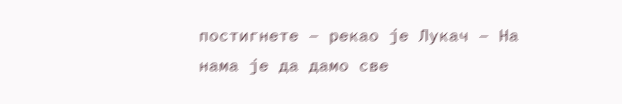постигнете – рекао је Лукач – На нама је да дамо све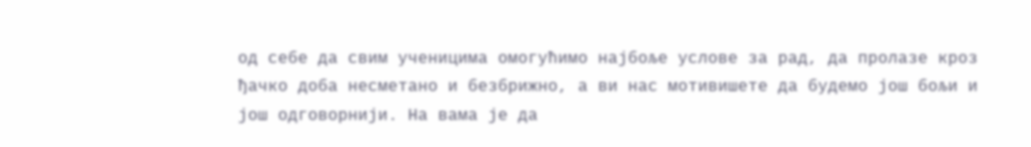од себе да свим ученицима омогућимо најбоље услове за рад, да пролазе кроз ђачко доба несметано и безбрижно, а ви нас мотивишете да будемо још бољи и још одговорнији. На вама је да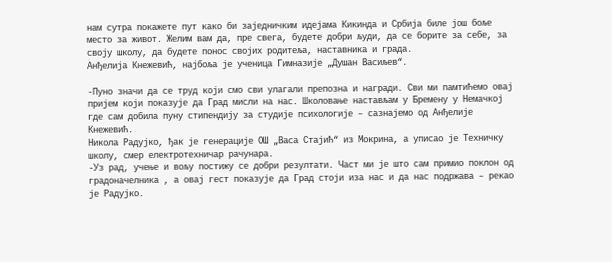нам сутра покажете пут како би заједничким идејама Кикинда и Србија биле још боље место за живот. Желим вам да, пре свега, будете добри људи, да се борите за себе, за своју школу, да будете понос својих родитеља, наставника и града.
Анђелија Кнежевић, најбоља је ученица Гимназије „Душан Васиљев“.

-Пуно значи да се труд који смо сви улагали препозна и награди. Сви ми памтићемо овај пријем који показује да Град мисли на нас. Школовање настављам у Бремену у Немачкој где сам добила пуну стипендију за студије психологије – сазнајемо од Анђелије Кнежевић.
Никола Радујко, ђак је генерације ОШ „Васа Стајић“ из Мокрина, а уписао је Техничку школу, смер електротехничар рачунара.
-Уз рад, учење и вољу постижу се добри резултати. Част ми је што сам примио поклон од градоначелника , а овај гест показује да Град стоји иза нас и да нас подржава – рекао је Радујко.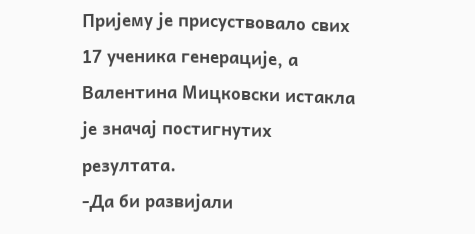Пријему је присуствовало свих 17 ученика генерације, а Валентина Мицковски истакла је значај постигнутих резултата.
-Да би развијали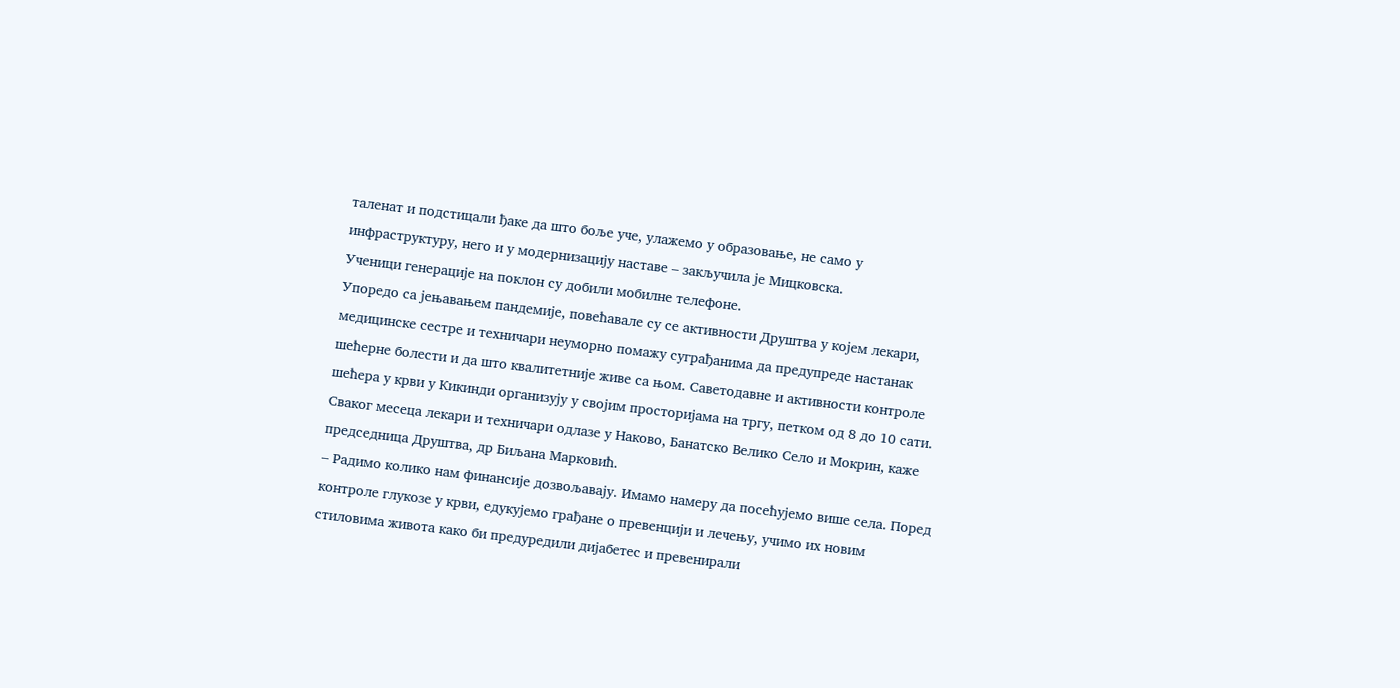таленат и подстицали ђаке да што боље уче, улажемо у образовање, не само у инфраструктуру, него и у модернизацију наставе – закључила је Мицковска.
Ученици генерације на поклон су добили мобилне телефоне.
Упоредо са јењавањем пандемије, повећавале су се активности Друштва у којем лекари, медицинске сестре и техничари неуморно помажу суграђанима да предупреде настанак шећерне болести и да што квалитетније живе са њом. Саветодавне и активности контроле шећера у крви у Кикинди организују у својим просторијама на тргу, петком од 8 до 10 сати. Сваког месеца лекари и техничари одлазе у Наково, Банатско Велико Село и Мокрин, каже председница Друштва, др Биљана Марковић.
– Радимо колико нам финансије дозвољавају. Имамо намеру да посећујемо више села. Поред контроле глукозе у крви, едукујемо грађане о превенцији и лечењу, учимо их новим стиловима живота како би предуредили дијабетес и превенирали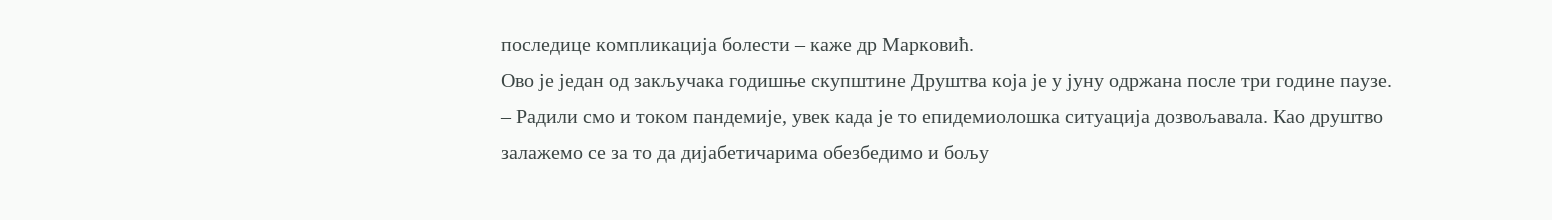последице компликација болести – каже др Марковић.
Ово је један од закључака годишње скупштине Друштва која је у јуну одржана после три године паузе.
– Радили смо и током пандемије, увек када је то епидемиолошка ситуација дозвољавала. Као друштво залажемо се за то да дијабетичарима обезбедимо и бољу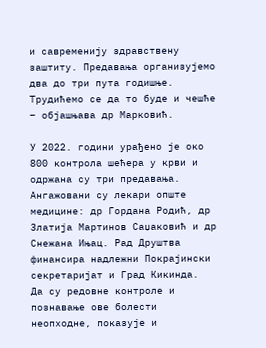и савременију здравствену заштиту. Предавања организујемо два до три пута годишње. Трудићемо се да то буде и чешће – објашњава др Марковић.

У 2022. години урађено је око 800 контрола шећера у крви и одржана су три предавања. Ангажовани су лекари опште медицине: др Гордана Родић, др Златија Мартинов Саџаковић и др Снежана Ињац. Рад Друштва финансира надлежни Покрајински секретаријат и Град Кикинда.
Да су редовне контроле и познавање ове болести неопходне, показује и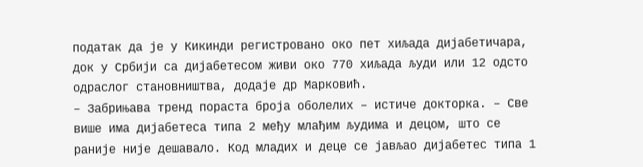податак да је у Кикинди регистровано око пет хиљада дијабетичара, док у Србији са дијабетесом живи око 770 хиљада људи или 12 одсто одраслог становништва, додаје др Марковић.
– Забрињава тренд пораста броја оболелих – истиче докторка. – Све више има дијабетеса типа 2 међу млађим људима и децом, што се раније није дешавало. Код младих и деце се јављао дијабетес типа 1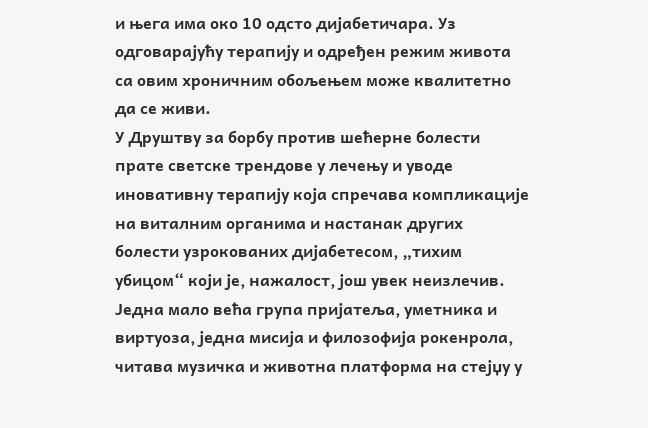и њега има око 10 одсто дијабетичара. Уз одговарајућу терапију и одређен режим живота са овим хроничним обољењем може квалитетно да се живи.
У Друштву за борбу против шећерне болести прате светске трендове у лечењу и уводе иновативну терапију која спречава компликације на виталним органима и настанак других болести узрокованих дијабетесом, „тихим убицом“ који је, нажалост, још увек неизлечив.
Једна мало већа група пријатеља, уметника и виртуоза, једна мисија и филозофија рокенрола, читава музичка и животна платформа на стејџу у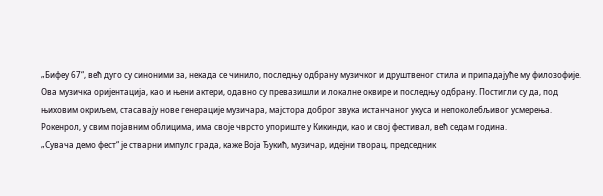„Бифеу 67“, већ дуго су синоними за, некада се чинило, последњу одбрану музичког и друштвеног стила и припадајуће му филозофије. Ова музичка оријентација, као и њени актери, одавно су превазишли и локалне оквире и последњу одбрану. Постигли су да, под њиховим окриљем, стасавају нове генерације музичара, мајстора доброг звука истанчаног укуса и непоколебљивог усмерења. Рокенрол, у свим појавним облицима, има своје чврсто упориште у Кикинди, као и свој фестивал, већ седам година.
„Сувача демо фест“ је стварни импулс града, каже Воја Ђукић, музичар, идејни творац, председник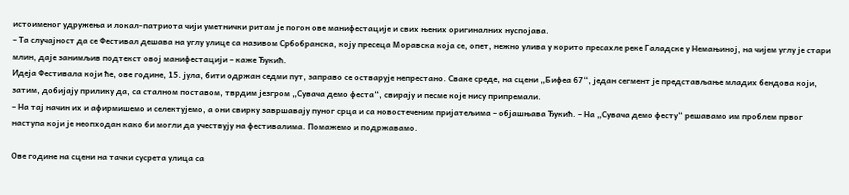истоименог удружења и локал-патриота чији уметнички ритам је погон ове манифестације и свих њених оригиналних нуспојава.
– Та случајност да се Фестивал дешава на углу улице са називом Србобранска, коју пресеца Моравска која се, опет, нежно улива у корито пресахле реке Галадске у Немањиној, на чијем углу је стари млин, даје занимљив подтекст овој манифестацији – каже Ђукић.
Идеја Фестивала који ће, ове године, 15. јула, бити одржан седми пут, заправо се остварује непрестано. Сваке среде, на сцени „Бифеа 67“, један сегмент је представљање младих бендова који, затим, добијају прилику да, са сталном поставом, тврдим језгром „Сувача демо феста“, свирају и песме које нису припремали.
– На тај начин их и афирмишемо и селектујемо, а они свирку завршавају пуног срца и са новостеченим пријатељима – објашњава Ђукић. – На „Сувача демо фесту“ решавамо им проблем првог наступа који је неопходан како би могли да учествују на фестивалима. Помажемо и подржавамо.

Ове године на сцени на тачки сусрета улица са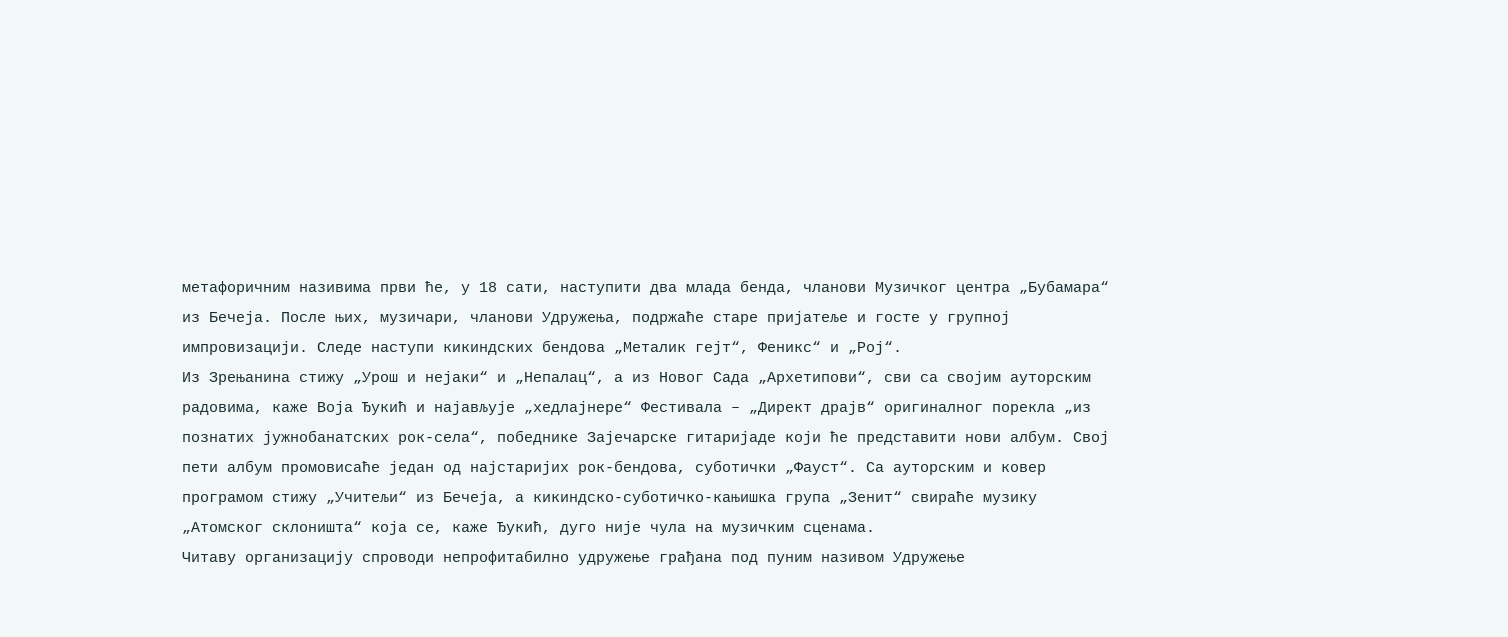метафоричним називима први ће, у 18 сати, наступити два млада бенда, чланови Музичког центра „Бубамара“ из Бечеја. После њих, музичари, чланови Удружења, подржаће старе пријатеље и госте у групној импровизацији. Следе наступи кикиндских бендова „Металик гејт“, Феникс“ и „Рој“.
Из Зрењанина стижу „Урош и нејаки“ и „Непалац“, а из Новог Сада „Архетипови“, сви са својим ауторским радовима, каже Воја Ђукић и најављује „хедлајнере“ Фестивала – „Директ драјв“ оригиналног порекла „из познатих јужнобанатских рок-села“, победнике Зајечарске гитаријаде који ће представити нови албум. Свој пети албум промовисаће један од најстаријих рок-бендова, суботички „Фауст“. Са ауторским и ковер програмом стижу „Учитељи“ из Бечеја, а кикиндско-суботичко-кањишка група „Зенит“ свираће музику „Атомског склоништа“ која се, каже Ђукић, дуго није чула на музичким сценама.
Читаву организацију спроводи непрофитабилно удружење грађана под пуним називом Удружење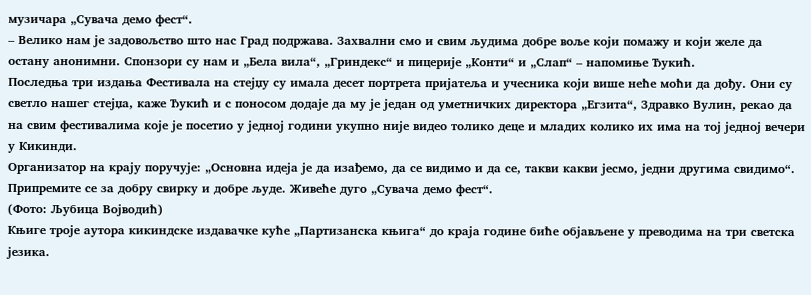музичара „Сувача демо фест“.
– Велико нам је задовољство што нас Град подржава. Захвални смо и свим људима добре воље који помажу и који желе да остану анонимни. Спонзори су нам и „Бела вила“, „Гриндекс“ и пицерије „Конти“ и „Слап“ – напомиње Ђукић.
Последња три издања Фестивала на стејџу су имала десет портрета пријатеља и учесника који више неће моћи да дођу. Они су светло нашег стејџа, каже Ђукић и с поносом додаје да му је један од уметничких директора „Егзита“, Здравко Вулин, рекао да на свим фестивалима које је посетио у једној години укупно није видео толико деце и младих колико их има на тој једној вечери у Кикинди.
Организатор на крају поручује: „Основна идеја је да изађемо, да се видимо и да се, такви какви јесмо, једни другима свидимо“.
Припремите се за добру свирку и добре људе. Живеће дуго „Сувача демо фест“.
(Фото: Љубица Војводић)
Књиге троје аутора кикиндске издавачке куће „Партизанска књига“ до краја године биће објављене у преводима на три светска језика.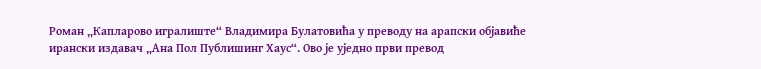Роман „Капларово игралиште“ Владимира Булатовића у преводу на арапски објавиће ирански издавач „Ана Пол Публишинг Хаус“. Ово је уједно први превод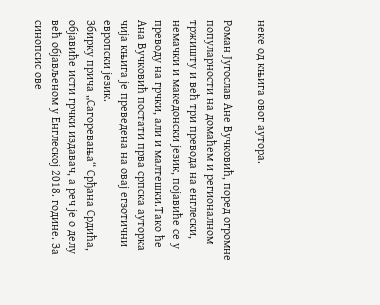неке од књига овог аутора.

Роман Југослав Ане Вучковић, поред огромне популарности на домаћем и регионалном тржишту и већ три превода на енглески, немачки и македонски језик, појавиће се у преводу на грчки, али и малтешки.Тако ће Ана Вучковић постати прва српска ауторка чија књига је преведена на овај егзотични европски језик.
Збирку прича „Сагоревања“ Срђана Срдића, објавиће исти грчки издавач, а реч је о делу већ објављеном у Енглеској 2018. године. За синопсис ове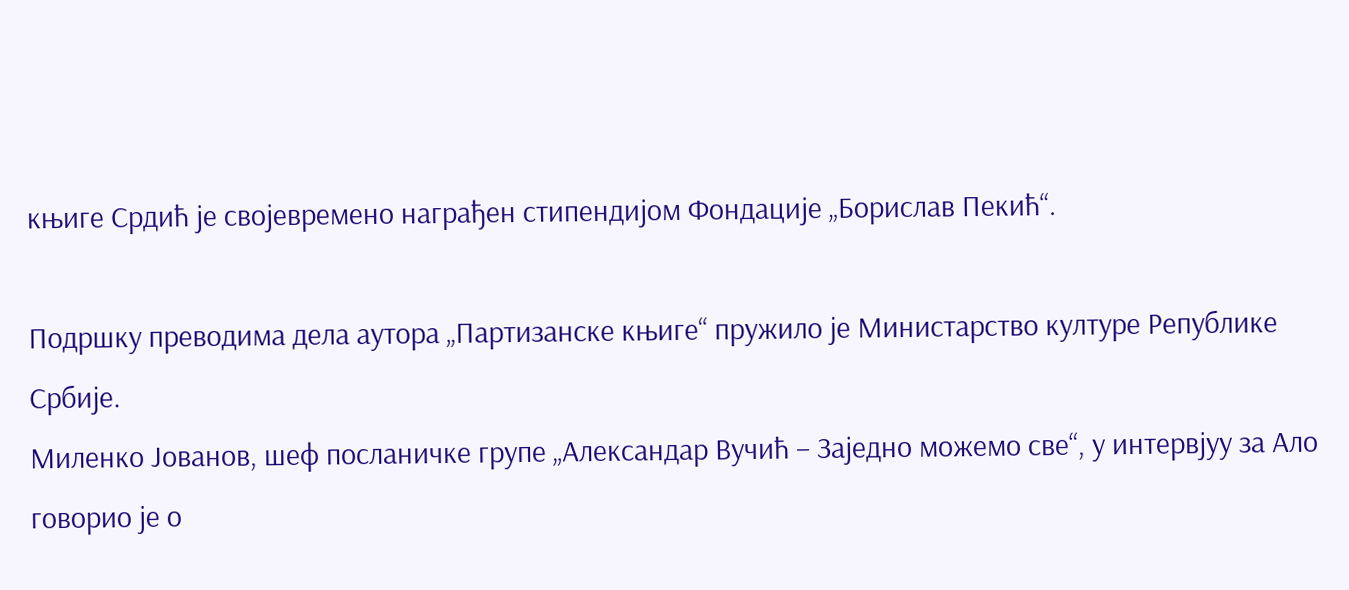књиге Срдић је својевремено награђен стипендијом Фондације „Борислав Пекић“.

Подршку преводима дела аутора „Партизанске књиге“ пружило је Министарство културе Републике Србије.
Миленко Јованов, шеф посланичке групе „Александар Вучић – Заједно можемо све“, у интервјуу за Ало говорио је о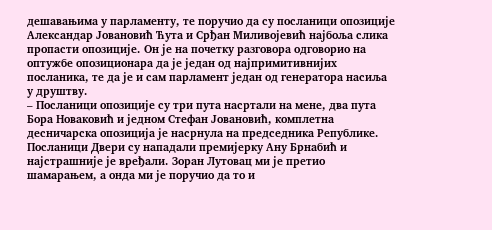дешавањима у парламенту, те поручио да су посланици опозиције Александар Јовановић Ћута и Срђан Миливојевић најбоља слика пропасти опозиције. Он је на почетку разговора одговорио на оптужбе опозиционара да је један од најпримитивнијих посланика, те да је и сам парламент један од генератора насиља у друштву.
– Посланици опозиције су три пута насртали на мене, два пута Бора Новаковић и једном Стефан Јовановић, комплетна десничарска опозиција је насрнула на председника Републике. Посланици Двери су нападали премијерку Ану Брнабић и најстрашније је вређали. Зоран Лутовац ми је претио шамарањем, а онда ми је поручио да то и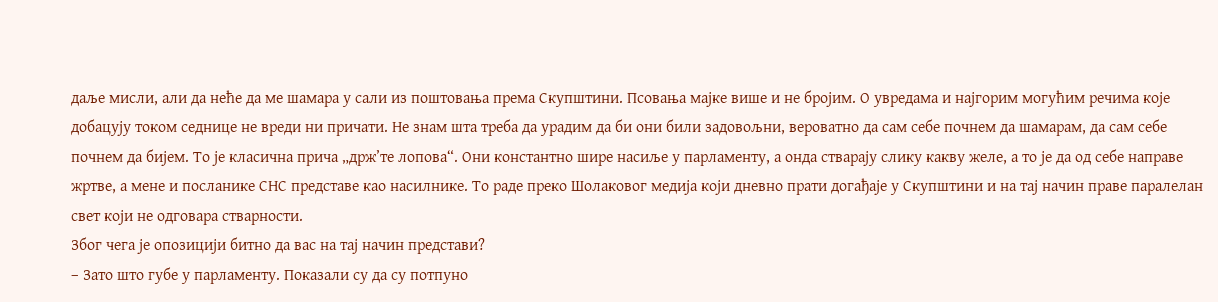даље мисли, али да неће да ме шамара у сали из поштовања према Скупштини. Псовања мајке више и не бројим. О увредама и најгорим могућим речима које добацују током седнице не вреди ни причати. Не знам шта треба да урадим да би они били задовољни, вероватно да сам себе почнем да шамарам, да сам себе почнем да бијем. То је класична прича „држ’те лопова“. Они константно шире насиље у парламенту, а онда стварају слику какву желе, а то је да од себе направе жртве, а мене и посланике СНС представе као насилнике. То раде преко Шолаковог медија који дневно прати догађаје у Скупштини и на тај начин праве паралелан свет који не одговара стварности.
Због чега је опозицији битно да вас на тај начин представи?
– Зато што губе у парламенту. Показали су да су потпуно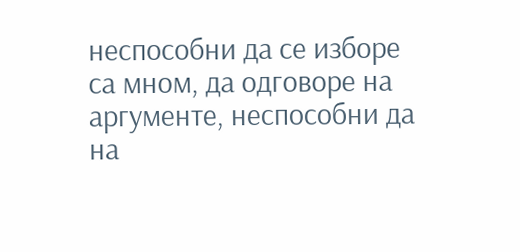неспособни да се изборе са мном, да одговоре на аргументе, неспособни да на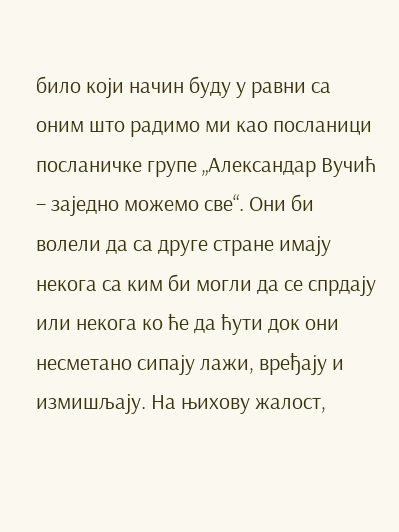било који начин буду у равни са оним што радимо ми као посланици посланичке групе „Александар Вучић – заједно можемо све“. Они би волели да са друге стране имају некога са ким би могли да се спрдају или некога ко ће да ћути док они несметано сипају лажи, вређају и измишљају. На њихову жалост,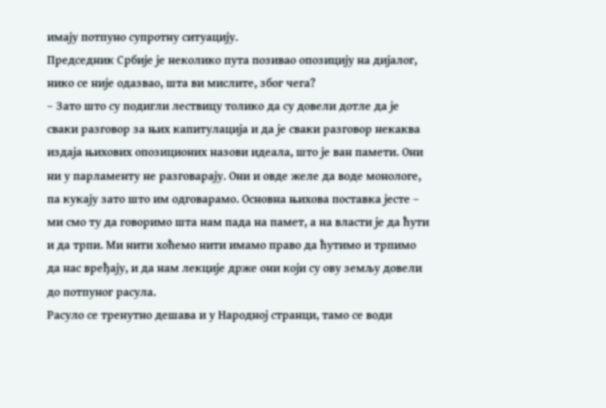имају потпуно супротну ситуацију.
Председник Србије је неколико пута позивао опозицију на дијалог, нико се није одазвао, шта ви мислите, због чега?
– Зато што су подигли лествицу толико да су довели дотле да је сваки разговор за њих капитулација и да је сваки разговор некаква издаја њихових опозиционих назови идеала, што је ван памети. Они ни у парламенту не разговарају. Они и овде желе да воде монологе, па кукају зато што им одговарамо. Основна њихова поставка јесте – ми смо ту да говоримо шта нам пада на памет, а на власти је да ћути и да трпи. Ми нити хоћемо нити имамо право да ћутимо и трпимо да нас вређају, и да нам лекције држе они који су ову земљу довели до потпуног расула.
Расуло се тренутно дешава и у Народној странци, тамо се води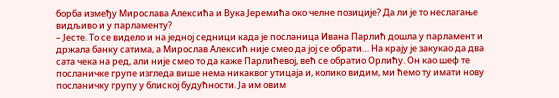борба између Мирослава Алексића и Вука Јеремића око челне позиције? Да ли је то неслагање видљиво и у парламенту?
– Јесте. То се видело и на једној седници када је посланица Ивана Парлић дошла у парламент и држала банку сатима, а Мирослав Алексић није смео да јој се обрати… На крају је закукао да два сата чека на ред, али није смео то да каже Парлићевој, већ се обратио Орлићу. Он као шеф те посланичке групе изгледа више нема никаквог утицаја и, колико видим, ми ћемо ту имати нову посланичку групу у блиској будућности. Ја им овим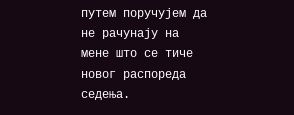путем поручујем да не рачунају на мене што се тиче новог распореда седења.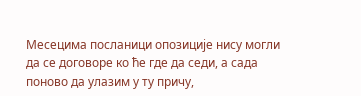Месецима посланици опозиције нису могли да се договоре ко ће где да седи, а сада поново да улазим у ту причу,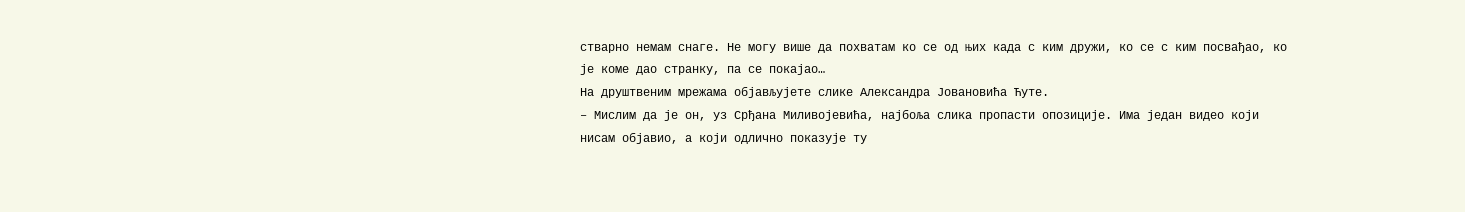стварно немам снаге. Не могу више да похватам ко се од њих када с ким дружи, ко се с ким посвађао, ко је коме дао странку, па се покајао…
На друштвеним мрежама објављујете слике Александра Јовановића Ћуте.
– Мислим да је он, уз Срђана Миливојевића, најбоља слика пропасти опозиције. Има један видео који нисам објавио, а који одлично показује ту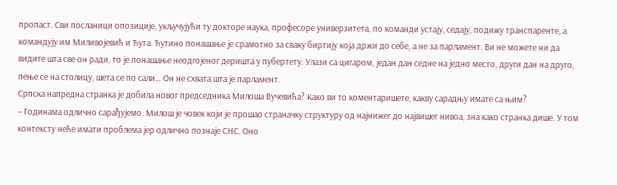пропаст. Сви посланици опозиције, укључујући ту докторе наука, професоре универзитета, по команди устају, седају, подижу транспаренте, а командују им Миливојевић и Ћута. Ћутино понашање је срамотно за сваку биртију која држи до себе, а не за парламент. Ви не можете ни да видите шта све он ради, то је понашање неодгојеног деришта у пубертету. Улази са цигаром, један дан седне на једно место, други дан на друго, пење се на столицу, шета се по сали… Он не схвата шта је парламент.
Српска напредна странка је добила новог председника Милоша Вучевића? Како ви то коментаришете, какву сарадњу имате са њим?
– Годинама одлично сарађујемо. Милош је човек који је прошао страначку структуру од најнижег до највишег нивоа, зна како странка дише. У том контексту неће имати проблема јер одлично познаје СНС. Оно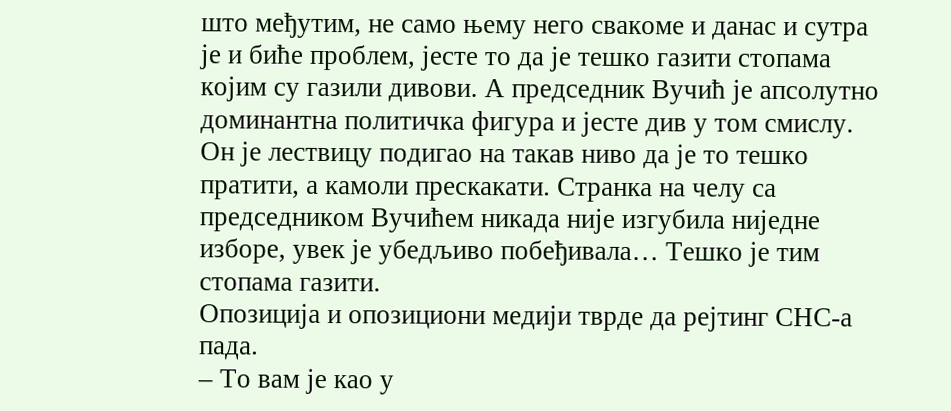што међутим, не само њему него свакоме и данас и сутра је и биће проблем, јесте то да је тешко газити стопама којим су газили дивови. А председник Вучић је апсолутно доминантна политичка фигура и јесте див у том смислу. Он је лествицу подигао на такав ниво да је то тешко пратити, а камоли прескакати. Странка на челу са председником Вучићем никада није изгубила ниједне изборе, увек је убедљиво побеђивала… Тешко је тим стопама газити.
Опозиција и опозициони медији тврде да рејтинг СНС-а пада.
– То вам је као у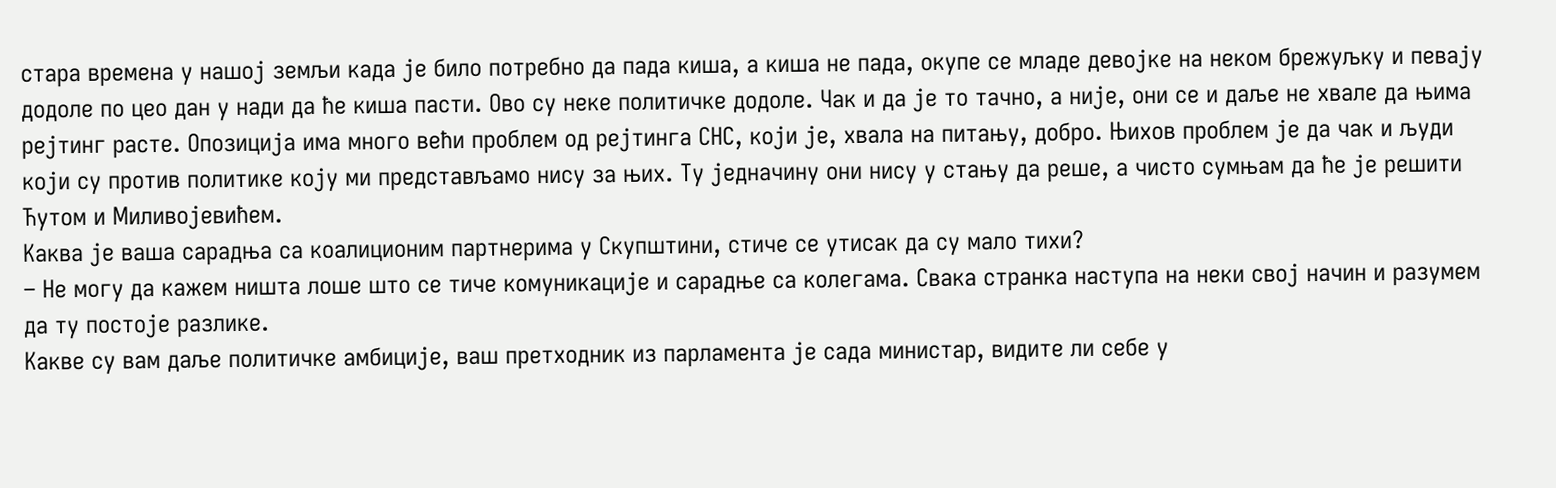стара времена у нашој земљи када је било потребно да пада киша, а киша не пада, окупе се младе девојке на неком брежуљку и певају додоле по цео дан у нади да ће киша пасти. Ово су неке политичке додоле. Чак и да је то тачно, а није, они се и даље не хвале да њима рејтинг расте. Опозиција има много већи проблем од рејтинга СНС, који је, хвала на питању, добро. Њихов проблем је да чак и људи који су против политике коју ми представљамо нису за њих. Ту једначину они нису у стању да реше, а чисто сумњам да ће је решити Ћутом и Миливојевићем.
Каква је ваша сарадња са коалиционим партнерима у Скупштини, стиче се утисак да су мало тихи?
– Не могу да кажем ништа лоше што се тиче комуникације и сарадње са колегама. Свака странка наступа на неки свој начин и разумем да ту постоје разлике.
Какве су вам даље политичке амбиције, ваш претходник из парламента је сада министар, видите ли себе у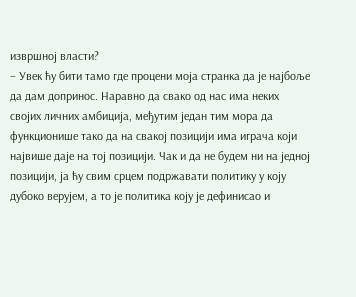извршној власти?
– Увек ћу бити тамо где процени моја странка да је најбоље да дам допринос. Наравно да свако од нас има неких својих личних амбиција, међутим један тим мора да функционише тако да на свакој позицији има играча који највише даје на тој позицији. Чак и да не будем ни на једној позицији, ја ћу свим срцем подржавати политику у коју дубоко верујем, а то је политика коју је дефинисао и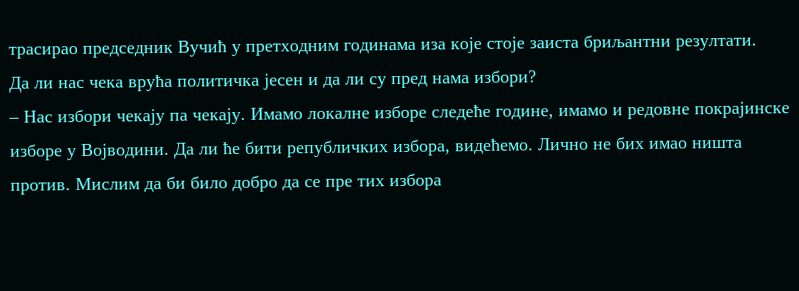трасирао председник Вучић у претходним годинама иза које стоје заиста бриљантни резултати.
Да ли нас чека врућа политичка јесен и да ли су пред нама избори?
– Нас избори чекају па чекају. Имамо локалне изборе следеће године, имамо и редовне покрајинске изборе у Војводини. Да ли ће бити републичких избора, видећемо. Лично не бих имао ништа против. Мислим да би било добро да се пре тих избора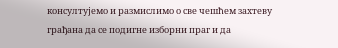консултујемо и размислимо о све чешћем захтеву грађана да се подигне изборни праг и да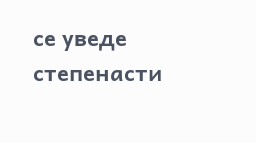се уведе степенасти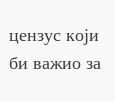цензус који би важио за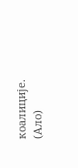коалиције.
(Ало)